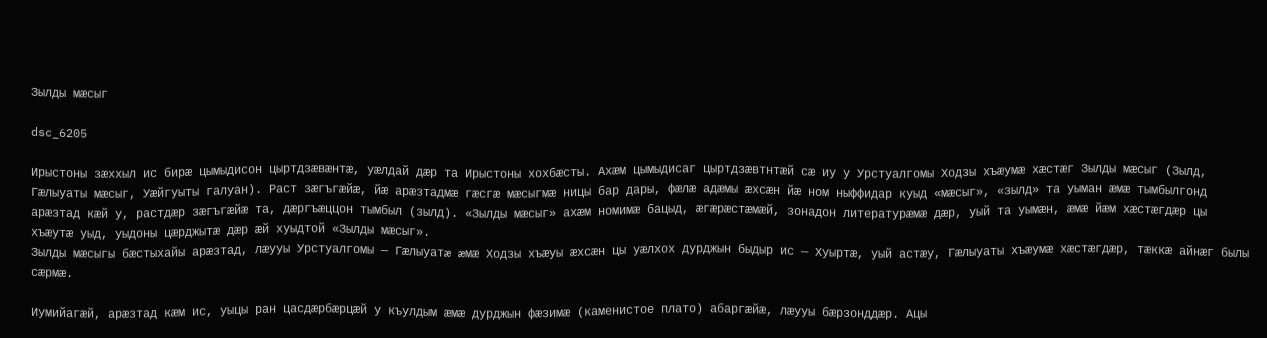Зылды мæсыг

dsc_6205

Ирыстоны зæххыл ис бирæ цымыдисон цыртдзæвæнтæ, уæлдай дæр та Ирыстоны хохбæсты. Ахæм цымыдисаг цыртдзæвтнтæй сæ иу у Урстуалгомы Ходзы хъæумæ хæстæг Зылды мæсыг (Зылд, Гæлыуаты мæсыг, Уæйгуыты галуан). Раст зæгъгæйæ, йæ арæзтадмæ гæсгæ мæсыгмæ ницы бар дары, фæлæ адæмы æхсæн йæ ном ныффидар куыд «мæсыг», «зылд» та уыман æмæ тымбылгонд арæзтад кæй у, растдæр зæгъгæйæ та, дæргъæццон тымбыл (зылд). «Зылды мæсыг» ахæм номимæ бацыд, æгæрæстæмæй, зонадон литературæмæ дæр, уый та уымæн, æмæ йæм хæстæгдæр цы хъæутæ уыд, уыдоны цæрджытæ дæр æй хуыдтой «Зылды мæсыг».
Зылды мæсыгы бæстыхайы арæзтад, лæууы Урстуалгомы — Гæлыуатæ æмæ Ходзы хъæуы æхсæн цы уæлхох дурджын быдыр ис — Хуыртæ, уый астæу, Гæлыуаты хъæумæ хæстæгдæр, тæккæ айнæг былы сæрмæ.

Иумийагæй, арæзтад кæм ис, уыцы ран цасдæрбæрцæй у къулдым æмæ дурджын фæзимæ (каменистое плато) абаргæйæ, лæууы бæрзонддæр. Ацы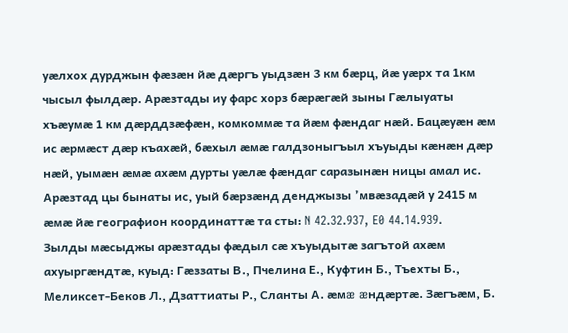уæлхох дурджын фæзæн йæ дæргъ уыдзæн 3 км бæрц, йæ уæрх та 1км чысыл фылдæр. Арæзтады иу фарс хорз бæрæгæй зыны Гæлыуаты хъæумæ 1 км дæрддзæфæн, комкоммæ та йæм фæндаг нæй. Бацæуæн æм ис æрмæст дæр къахæй, бæхыл æмæ галдзоныгъыл хъуыды кæнæн дæр нæй, уымæн æмæ ахæм дурты уæлæ фæндаг саразынæн ницы амал ис.
Арæзтад цы бынаты ис, уый бæрзæнд денджызы ’мвæзадæй у 2415 м æмæ йæ географион координаттæ та сты: N 42.32.937, E0 44.14.939.
Зылды мæсыджы арæзтады фæдыл сæ хъуыдытæ загътой ахæм ахуыргæндтæ, куыд: Гæззаты В., Пчелина Е., Куфтин Б., Тъехты Б., Меликсет-Беков Л., Дзаттиаты Р., Сланты А. æмæ æндæртæ. Зæгъæм, Б.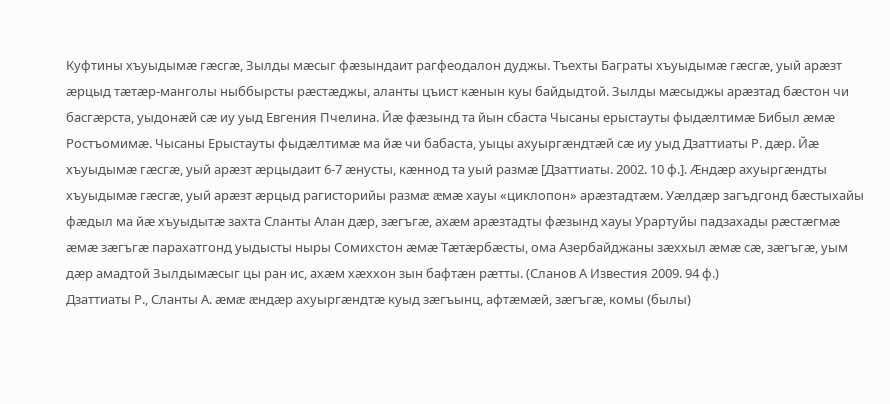Куфтины хъуыдымæ гæсгæ, Зылды мæсыг фæзындаит рагфеодалон дуджы. Тъехты Баграты хъуыдымæ гæсгæ, уый арæзт æрцыд тæтæр-манголы ныббырсты рæстæджы, аланты цъист кæнын куы байдыдтой. Зылды мæсыджы арæзтад бæстон чи басгæрста, уыдонæй сæ иу уыд Евгения Пчелина. Йæ фæзынд та йын сбаста Чысаны ерыстауты фыдæлтимæ Бибыл æмæ Ростъомимæ. Чысаны Ерыстауты фыдæлтимæ ма йæ чи бабаста, уыцы ахуыргæндтæй сæ иу уыд Дзаттиаты Р. дæр. Йæ хъуыдымæ гæсгæ, уый арæзт æрцыдаит 6-7 æнусты, кæннод та уый размæ [Дзаттиаты. 2002. 10 ф.]. Æндæр ахуыргæндты хъуыдымæ гæсгæ, уый арæзт æрцыд рагисторийы размæ æмæ хауы «циклопон» арæзтадтæм. Уæлдæр загъдгонд бæстыхайы фæдыл ма йæ хъуыдытæ захта Сланты Алан дæр, зæгъгæ, ахæм арæзтадты фæзынд хауы Урартуйы падзахады рæстæгмæ æмæ зæгъгæ парахатгонд уыдысты ныры Сомихстон æмæ Тæтæрбæсты, ома Азербайджаны зæххыл æмæ сæ, зæгъгæ, уым дæр амадтой Зылдымæсыг цы ран ис, ахæм хæххон зын бафтæн рæтты. (Сланов А Известия 2009. 94 ф.)
Дзаттиаты Р., Сланты А. æмæ æндæр ахуыргæндтæ куыд зæгъынц, афтæмæй, зæгъгæ, комы (былы)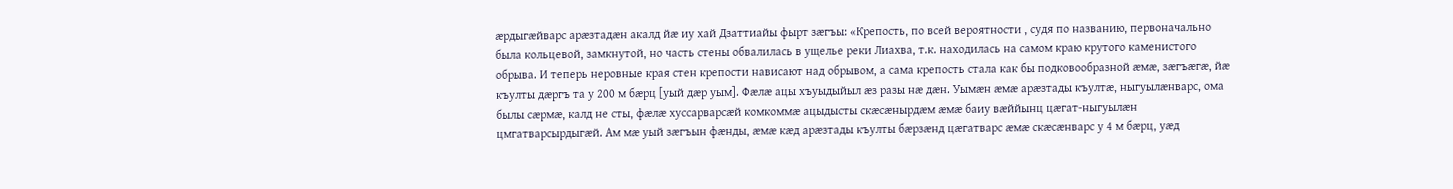æрдыгæйварс арæзтадæн акалд йæ иу хай Дзаттиайы фырт зæгъы: «Крепость, по всей вероятности , судя по названию, первоначально была кольцевой, замкнутой, но часть стены обвалилась в ущелье реки Лиахва, т.к. находилась на самом краю крутого каменистого обрыва. И теперь неровные края стен крепости нависают над обрывом, а сама крепость стала как бы подковообразной æмæ, зæгъæгæ, йæ къулты дæргъ та у 200 м бæрц [уый дæр уым]. Фæлæ ацы хъуыдыйыл æз разы нæ дæн. Уымæн æмæ арæзтады къултæ, ныгуылæнварс, ома былы сæрмæ, калд не сты, фæлæ хуссарварсæй комкоммæ ацыдысты скæсæнырдæм æмæ баиу вæййынц цæгат-ныгуылæн цмгатварсырдыгæй. Ам мæ уый зæгъын фæнды, æмæ кæд арæзтады къулты бæрзæнд цæгатварс æмæ скæсæнварс у 4 м бæрц, уæд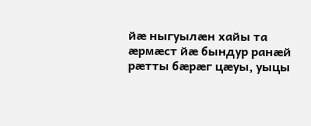йæ ныгуылæн хайы та æрмæст йæ бындур ранæй рæтты бæрæг цæуы, уыцы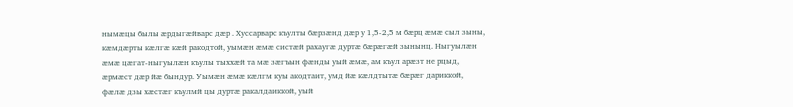нымæцы былы æрдыгæйварс дæр . Хуссарварс къулты бæрзæнд дæр у 1,5-2,5 м бæрц æмæ сыл зыны, кæмдæрты кæлгæ кæй ракодтой, уымæн æмæ систæй рахаугæ дуртæ бæрæгæй зынынц. Ныгуылæн æмæ цæгат-ныгуылæн къулы тыххæй та мæ зæгъын фæнды уый æмæ, ам къул арæзт не рцыд, æрмæст дæр йæ бындур. Уымæн æмæ кæлгм куы акодтаит, умд йæ кæлдтытæ бæрæг дариккой, фæлæ дзы хæстæг къулмй цы дуртæ ракалдаиккой, уый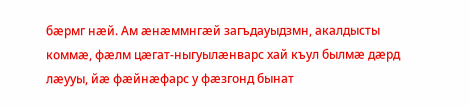бæрмг нæй. Ам æнæммнгæй загъдауыдзмн, акалдысты коммæ, фæлм цæгат-ныгуылæнварс хай къул былмæ дæрд лæууы, йæ фæйнæфарс у фæзгонд бынат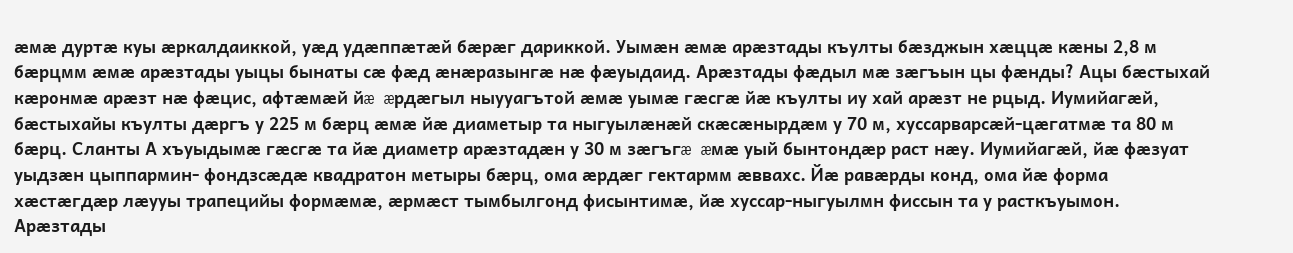æмæ дуртæ куы æркалдаиккой, уæд удæппæтæй бæрæг дариккой. Уымæн æмæ арæзтады къулты бæзджын хæццæ кæны 2,8 м бæрцмм æмæ арæзтады уыцы бынаты сæ фæд æнæразынгæ нæ фæуыдаид. Арæзтады фæдыл мæ зæгъын цы фæнды? Ацы бæстыхай кæронмæ арæзт нæ фæцис, афтæмæй йæ æрдæгыл ныууагътой æмæ уымæ гæсгæ йæ къулты иу хай арæзт не рцыд. Иумийагæй, бæстыхайы къулты дæргъ у 225 м бæрц æмæ йæ диаметыр та ныгуылæнæй скæсæнырдæм у 70 м, хуссарварсæй-цæгатмæ та 80 м бæрц. Сланты А хъуыдымæ гæсгæ та йæ диаметр арæзтадæн у 30 м зæгъгæ æмæ уый бынтондæр раст нæу. Иумийагæй, йæ фæзуат уыдзæн цыппармин- фондзсæдæ квадратон метыры бæрц, ома æрдæг гектармм æввахс. Йæ равæрды конд, ома йæ форма хæстæгдæр лæууы трапецийы формæмæ, æрмæст тымбылгонд фисынтимæ, йæ хуссар-ныгуылмн фиссын та у расткъуымон. Арæзтады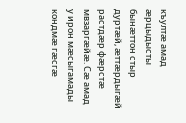къултæ амад æрцыдысты бынæттон стыр дуртæй, æттæрдыгæй растдæр фæрстæ мвзаргæйæ. Сæ амад у ирон мæсыгамады кондмæ гæсгæ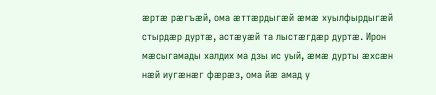æртæ рæгъæй, ома æттæрдыгæй æмæ хуылфырдыгæй стырдæр дуртæ, астæуæй та лыстæгдæр дуртæ. Ирон мæсыгамады халдих ма дзы ис уый, æмæ дурты æхсæн нæй иугæнæг фæрæз, ома йæ амад у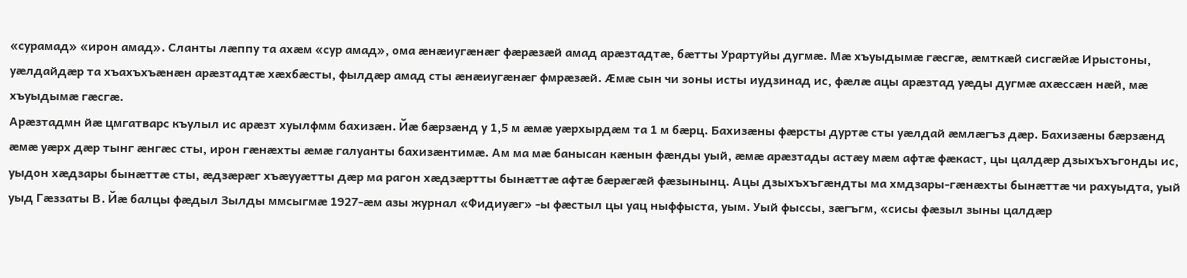«сурамад» «ирон амад». Сланты лæппу та ахæм «сур амад», ома æнæиугæнæг фæрæзæй амад арæзтадтæ, бæтты Урартуйы дугмæ. Мæ хъуыдымæ гæсгæ, æмткæй сисгæйæ Ирыстоны, уæлдайдæр та хъахъхъæнæн арæзтадтæ хæхбæсты, фылдæр амад сты æнæиугæнæг фмрæзæй. Æмæ сын чи зоны исты иудзинад ис, фæлæ ацы арæзтад уæды дугмæ ахæссæн нæй, мæ хъуыдымæ гæсгæ.
Арæзтадмн йæ цмгатварс къулыл ис арæзт хуылфмм бахизæн. Йæ бæрзæнд у 1,5 м æмæ уæрхырдæм та 1 м бæрц. Бахизæны фæрсты дуртæ сты уæлдай æмлæгъз дæр. Бахизæны бæрзæнд æмæ уæрх дæр тынг æнгæс сты, ирон гæнæхты æмæ галуанты бахизæнтимæ. Ам ма мæ банысан кæнын фæнды уый, æмæ арæзтады астæу мæм афтæ фæкаст, цы цалдæр дзыхъхъгонды ис, уыдон хæдзары бынæттæ сты, æдзæрæг хъæууæтты дæр ма рагон хæдзæртты бынæттæ афтæ бæрæгæй фæзынынц. Ацы дзыхъхъгæндты ма хмдзары-гæнæхты бынæттæ чи рахуыдта, уый уыд Гæззаты В. Йæ балцы фæдыл Зылды ммсыгмæ 1927-æм азы журнал «Фидиуæг» -ы фæстыл цы уац ныффыста, уым. Уый фыссы, зæгъгм, «сисы фæзыл зыны цалдæр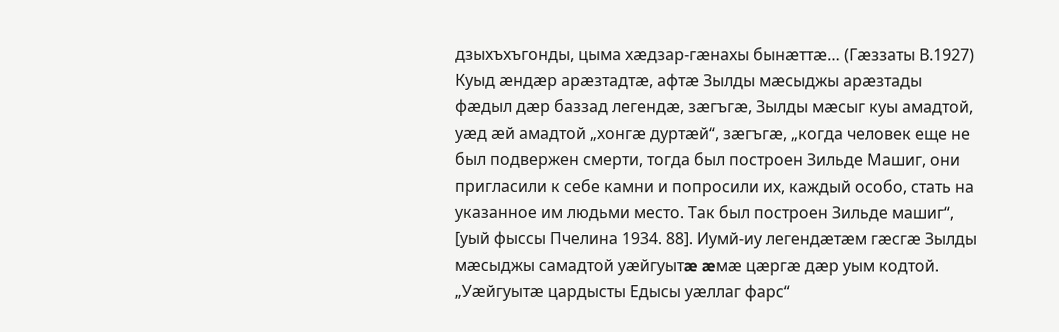дзыхъхъгонды, цыма хæдзар-гæнахы бынæттæ… (Гæззаты В.1927)
Куыд æндæр арæзтадтæ, афтæ Зылды мæсыджы арæзтады фæдыл дæр баззад легендæ, зæгъгæ, Зылды мæсыг куы амадтой, уæд æй амадтой „хонгæ дуртæй“, зæгъгæ, „когда человек еще не был подвержен смерти, тогда был построен Зильде Машиг, они пригласили к себе камни и попросили их, каждый особо, стать на указанное им людьми место. Так был построен Зильде машиг“, [уый фыссы Пчелина 1934. 88]. Иумй-иу легендæтæм гæсгæ Зылды мæсыджы самадтой уæйгуытæ æмæ цæргæ дæр уым кодтой. „Уæйгуытæ цардысты Едысы уæллаг фарс“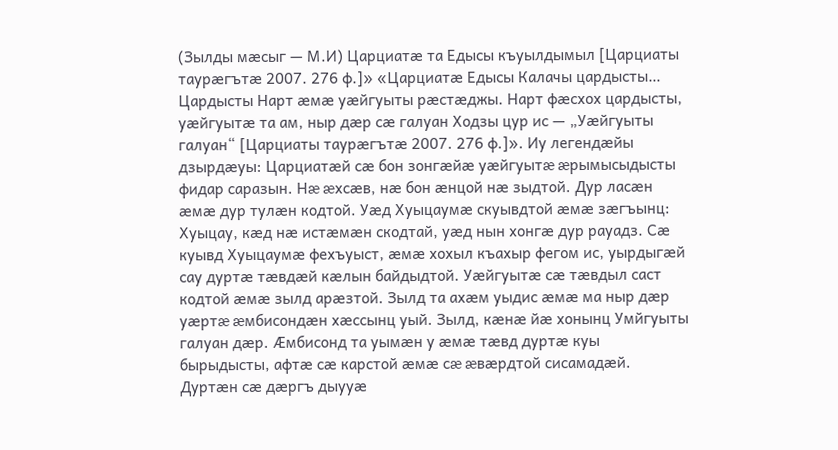(Зылды мæсыг — М.И) Царциатæ та Едысы къуылдымыл [Царциаты таурæгътæ 2007. 276 ф.]» «Царциатæ Едысы Калачы цардысты… Цардысты Нарт æмæ уæйгуыты рæстæджы. Нарт фæсхох цардысты, уæйгуытæ та ам, ныр дæр сæ галуан Ходзы цур ис — „Уæйгуыты галуан“ [Царциаты таурæгътæ 2007. 276 ф.]». Иу легендæйы дзырдæуы: Царциатæй сæ бон зонгæйæ уæйгуытæ æрымысыдысты фидар саразын. Нæ æхсæв, нæ бон æнцой нæ зыдтой. Дур ласæн æмæ дур тулæн кодтой. Уæд Хуыцаумæ скуывдтой æмæ зæгъынц: Хуыцау, кæд нæ истæмæн скодтай, уæд нын хонгæ дур рауадз. Сæ куывд Хуыцаумæ фехъуыст, æмæ хохыл къахыр фегом ис, уырдыгæй сау дуртæ тæвдæй кæлын байдыдтой. Уæйгуытæ сæ тæвдыл саст кодтой æмæ зылд арæзтой. Зылд та ахæм уыдис æмæ ма ныр дæр уæртæ æмбисондæн хæссынц уый. Зылд, кæнæ йæ хонынц Умйгуыты галуан дæр. Æмбисонд та уымæн у æмæ тæвд дуртæ куы бырыдысты, афтæ сæ карстой æмæ сæ æвæрдтой сисамадæй. Дуртæн сæ дæргъ дыууæ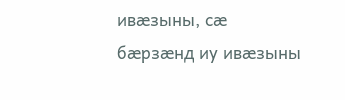ивæзыны, сæ бæрзæнд иу ивæзыны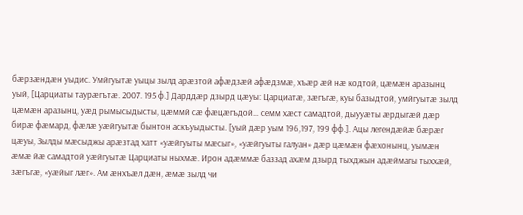бæрзæндæн уыдис. Умйгуытæ уыцы зылд арæзтой афæдзæй афæдзмæ, хъæр æй нæ кодтой, цæмæн аразынц уый, [Царциаты таурæгътæ. 2007. 195 ф.] Дарддæр дзырд цæуы: Царциатæ, зæгъгæ, куы базыдтой, умйгуытæ зылд цæмæн аразынц, уæд рымысыдысты, цæммй сæ фæцæгъдой… семм хæст самадтой, дыууæты æрдыгæй дæр бирæ фæмард, фæлæ уæйгуытæ бынтон аскъуыдысты. [уый дæр уым 196,197, 199 фф.]. Ацы легендæйæ бæрæг цæуы, Зылды мæсыджы арæзтад хатт «уæйгуыты мæсыг», «уæйгуыты галуан» дæр цæмæн фæхонынц, уымæн æмæ йæ самадтой уæйгуытæ Царциаты ныхмæ. Ирон адæммæ баззад ахæм дзырд тыхджын адæймагы тыххæй, зæгъгæ, «уæйыг лæг». Ам æнхъæл дæн, æмæ зылд чи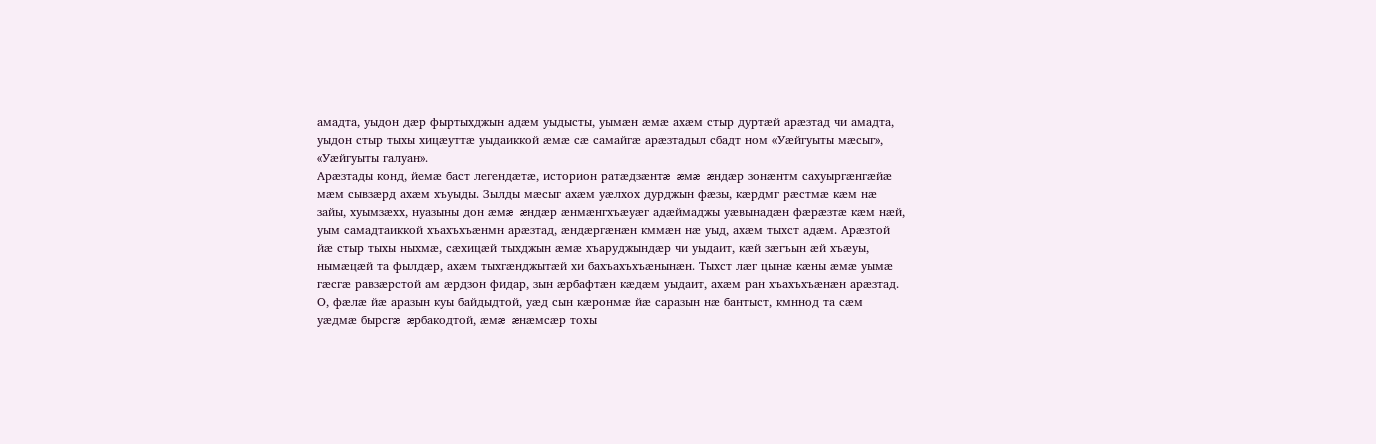амадта, уыдон дæр фыртыхджын адæм уыдысты, уымæн æмæ ахæм стыр дуртæй арæзтад чи амадта, уыдон стыр тыхы хицæуттæ уыдаиккой æмæ сæ самайгæ арæзтадыл сбадт ном «Уæйгуыты мæсыг», «Уæйгуыты галуан».
Арæзтады конд, йемæ баст легендæтæ, историон ратæдзæнтæ æмæ æндæр зонæнтм сахуыргæнгæйæ мæм сывзæрд ахæм хъуыды. Зылды мæсыг ахæм уæлхох дурджын фæзы, кæрдмг рæстмæ кæм нæ зайы, хуымзæхх, нуазыны дон æмæ æндæр æнмæнгхъæуæг адæймаджы уæвынадæн фæрæзтæ кæм нæй, уым самадтаиккой хъахъхъæнмн арæзтад, æндæргæнæн кммæн нæ уыд, ахæм тыхст адæм. Арæзтой йæ стыр тыхы ныхмæ, сæхицæй тыхджын æмæ хъаруджындæр чи уыдаит, кæй зæгъын æй хъæуы, нымæцæй та фылдæр, ахæм тыхгæнджытæй хи бахъахъхъæнынæн. Тыхст лæг цынæ кæны æмæ уымæ гæсгæ равзæрстой ам æрдзон фидар, зын æрбафтæн кæдæм уыдаит, ахæм ран хъахъхъæнæн арæзтад. О, фæлæ йæ аразын куы байдыдтой, уæд сын кæронмæ йæ саразын нæ бантыст, кмннод та сæм уæдмæ бырсгæ æрбакодтой, æмæ æнæмсæр тохы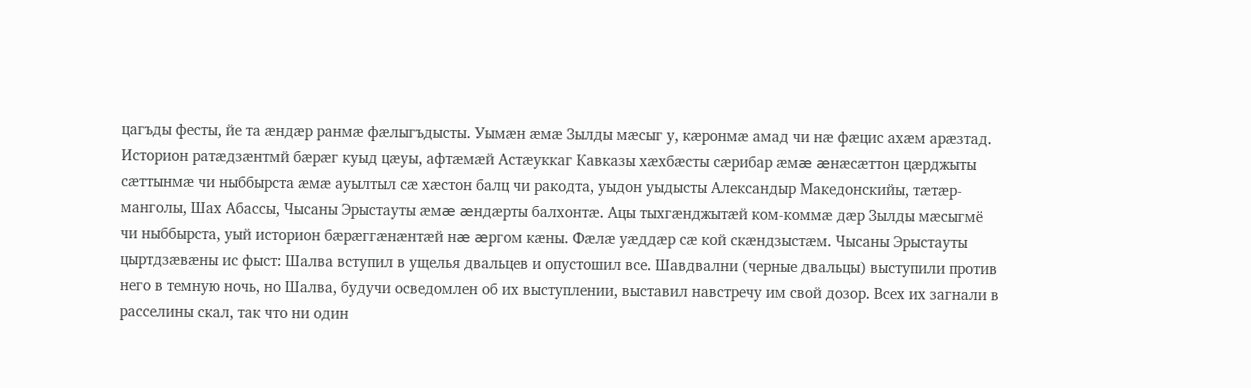цагъды фесты, йе та æндæр ранмæ фæлыгъдысты. Уымæн æмæ Зылды мæсыг у, кæронмæ амад чи нæ фæцис ахæм арæзтад.
Историон ратæдзæнтмй бæрæг куыд цæуы, афтæмæй Астæуккаг Кавказы хæхбæсты сæрибар æмæ æнæсæттон цæрджыты сæттынмæ чи ныббырста æмæ ауылтыл сæ хæстон балц чи ракодта, уыдон уыдысты Александыр Македонскийы, тæтæр-манголы, Шах Абассы, Чысаны Эрыстауты æмæ æндæрты балхонтæ. Ацы тыхгæнджытæй ком-коммæ дæр Зылды мæсыгмё чи ныббырста, уый историон бæрæггæнæнтæй нæ æргом кæны. Фæлæ уæддæр сæ кой скæндзыстæм. Чысаны Эрыстауты цыртдзæвæны ис фыст: Шалва вступил в ущелья двальцев и опустошил все. Шавдвални (черные двальцы) выступили против него в темную ночь, но Шалва, будучи осведомлен об их выступлении, выставил навстречу им свой дозор. Всех их загнали в расселины скал, так что ни один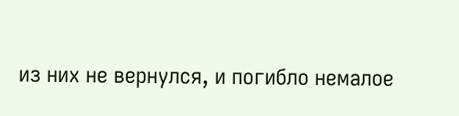из них не вернулся, и погибло немалое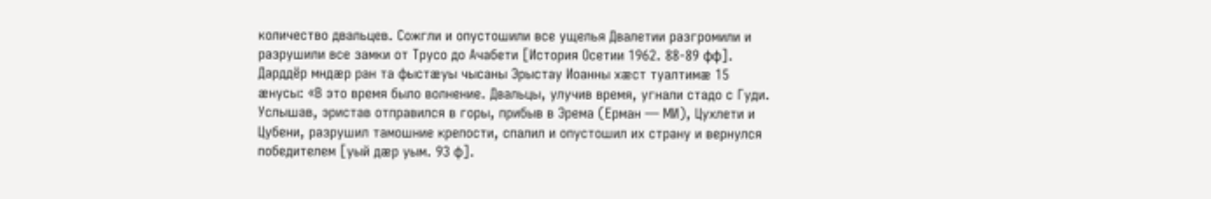количество двальцев. Сожгли и опустошили все ущелья Двалетии разгромили и разрушили все замки от Трусо до Ачабети [История Осетии 1962. 88-89 фф]. Дарддёр мндæр ран та фыстæуы чысаны Эрыстау Иоанны хæст туалтимæ 15 æнусы: «В это время было волнение. Двальцы, улучив время, угнали стадо с Гуди. Услышав, эристав отправился в горы, прибыв в Эрема (Ерман — МИ), Цухлети и Цубени, разрушил тамошние крепости, спалил и опустошил их страну и вернулся победителем [уый дæр уым. 93 ф].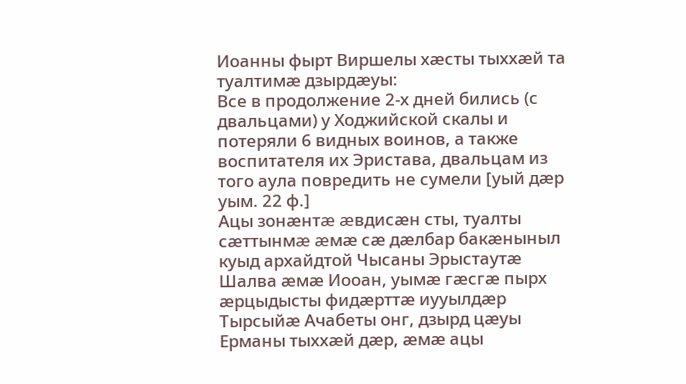Иоанны фырт Виршелы хæсты тыххæй та туалтимæ дзырдæуы:
Все в продолжение 2-х дней бились (с двальцами) у Ходжийской скалы и потеряли 6 видных воинов, а также воспитателя их Эристава, двальцам из того аула повредить не сумели [уый дæр уым. 22 ф.]
Ацы зонæнтæ æвдисæн сты, туалты сæттынмæ æмæ сæ дæлбар бакæныныл куыд архайдтой Чысаны Эрыстаутæ Шалва æмæ Иооан, уымæ гæсгæ пырх æрцыдысты фидæрттæ иууылдæр Тырсыйæ Ачабеты онг, дзырд цæуы Ерманы тыххæй дæр, æмæ ацы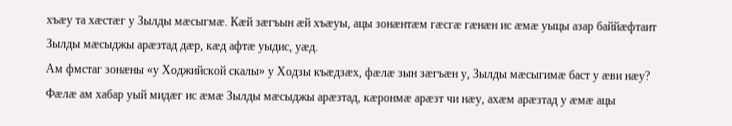хъæу та хæстæг у Зылды мæсыгмæ. Кæй зæгъын æй хъæуы, ацы зонæнтæм гæсгæ гæнæн ис æмæ уыцы азар баййæфтаит Зылды мæсыджы арæзтад дæр, кæд афтæ уыдис, уæд.
Ам фмстаг зонæны «у Ходжийской скалы» у Ходзы къæдзæх, фæлæ зын зæгъæн у, Зылды мæсыгимæ баст у æви нæу? Фæлæ ам хабар уый мидæг ис æмæ Зылды мæсыджы арæзтад, кæронмæ арæзт чи нæу, ахæм арæзтад у æмæ ацы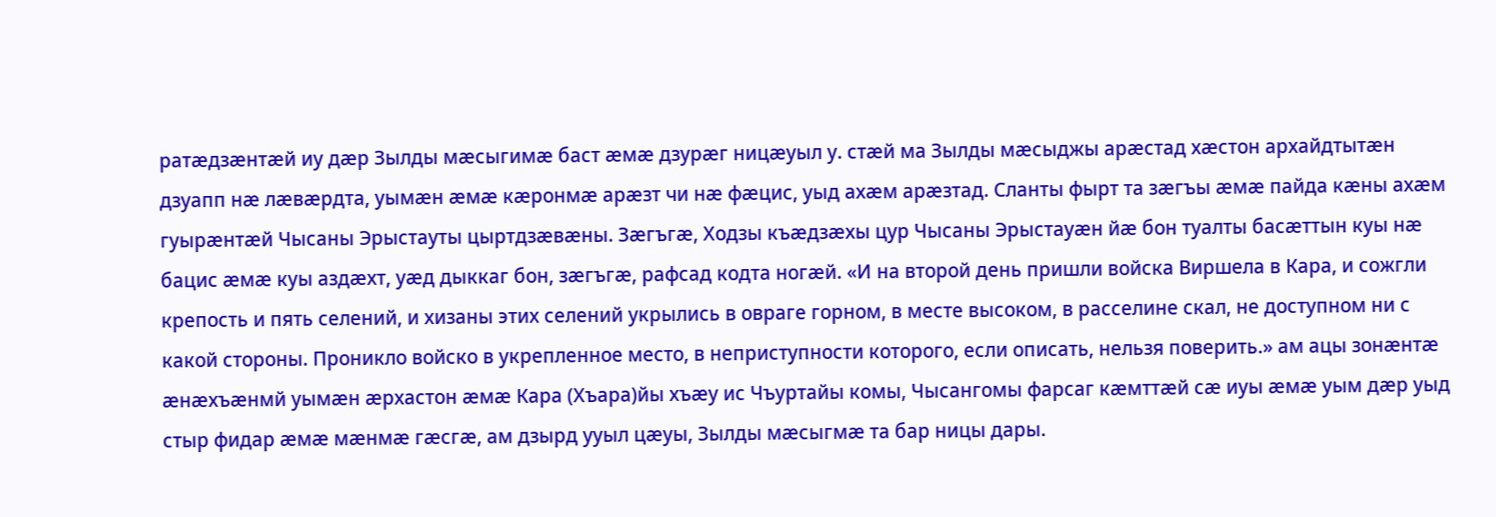ратæдзæнтæй иу дæр Зылды мæсыгимæ баст æмæ дзурæг ницæуыл у. стæй ма Зылды мæсыджы арæстад хæстон архайдтытæн дзуапп нæ лæвæрдта, уымæн æмæ кæронмæ арæзт чи нæ фæцис, уыд ахæм арæзтад. Сланты фырт та зæгъы æмæ пайда кæны ахæм гуырæнтæй Чысаны Эрыстауты цыртдзæвæны. Зæгъгæ, Ходзы къæдзæхы цур Чысаны Эрыстауæн йæ бон туалты басæттын куы нæ бацис æмæ куы аздæхт, уæд дыккаг бон, зæгъгæ, рафсад кодта ногæй. «И на второй день пришли войска Виршела в Кара, и сожгли крепость и пять селений, и хизаны этих селений укрылись в овраге горном, в месте высоком, в расселине скал, не доступном ни с какой стороны. Проникло войско в укрепленное место, в неприступности которого, если описать, нельзя поверить.» ам ацы зонæнтæ æнæхъæнмй уымæн æрхастон æмæ Кара (Хъара)йы хъæу ис Чъуртайы комы, Чысангомы фарсаг кæмттæй сæ иуы æмæ уым дæр уыд стыр фидар æмæ мæнмæ гæсгæ, ам дзырд ууыл цæуы, Зылды мæсыгмæ та бар ницы дары.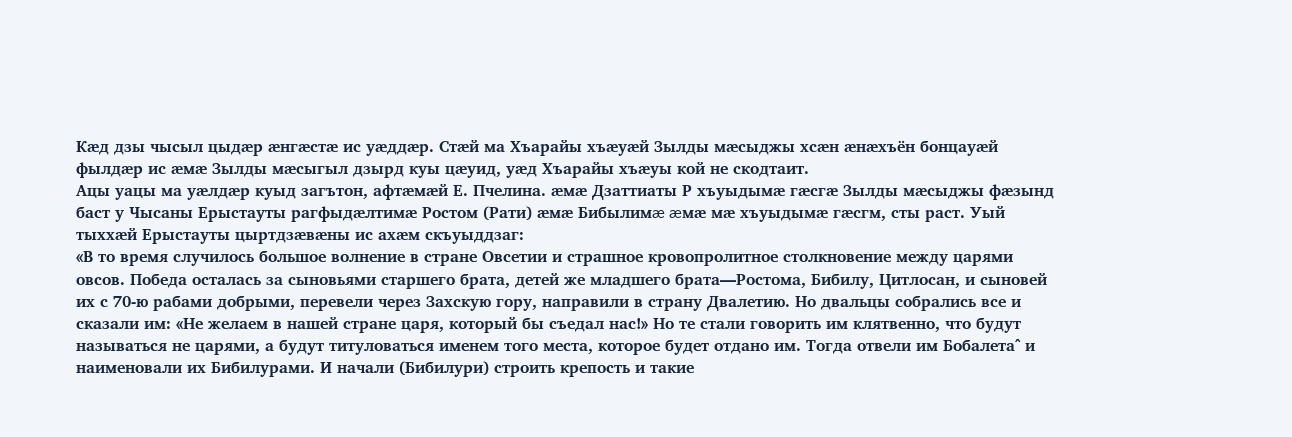Кæд дзы чысыл цыдæр æнгæстæ ис уæддæр. Стæй ма Хъарайы хъæуæй Зылды мæсыджы хсæн æнæхъён бонцауæй фылдæр ис æмæ Зылды мæсыгыл дзырд куы цæуид, уæд Хъарайы хъæуы кой не скодтаит.
Ацы уацы ма уæлдæр куыд загътон, афтæмæй Е. Пчелина. æмæ Дзаттиаты Р хъуыдымæ гæсгæ Зылды мæсыджы фæзынд баст у Чысаны Ерыстауты рагфыдæлтимæ Ростом (Рати) æмæ Бибылимæ æмæ мæ хъуыдымæ гæсгм, сты раст. Уый тыххæй Ерыстауты цыртдзæвæны ис ахæм скъуыддзаг:
«В то время случилось большое волнение в стране Овсетии и страшное кровопролитное столкновение между царями овсов. Победа осталась за сыновьями старшего брата, детей же младшего брата—Ростома, Бибилу, Цитлосан, и сыновей их с 70-ю рабами добрыми, перевели через Захскую гору, направили в страну Двалетию. Но двальцы собрались все и сказали им: «Не желаем в нашей стране царя, который бы съедал нас!» Но те стали говорить им клятвенно, что будут называться не царями, а будут титуловаться именем того места, которое будет отдано им. Тогда отвели им Бобалета^ и наименовали их Бибилурами. И начали (Бибилури) строить крепость и такие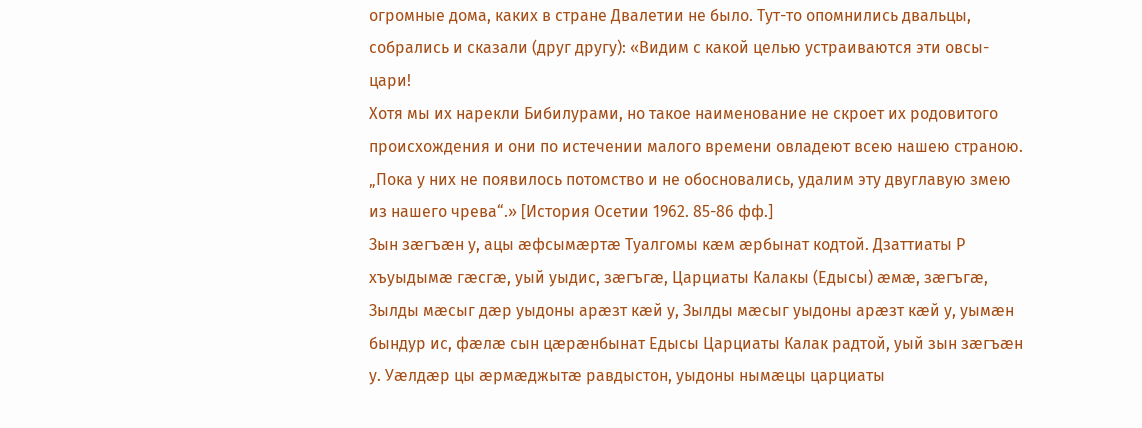огромные дома, каких в стране Двалетии не было. Тут-то опомнились двальцы, собрались и сказали (друг другу): «Видим с какой целью устраиваются эти овсы-цари!
Хотя мы их нарекли Бибилурами, но такое наименование не скроет их родовитого происхождения и они по истечении малого времени овладеют всею нашею страною. „Пока у них не появилось потомство и не обосновались, удалим эту двуглавую змею из нашего чрева“.» [История Осетии 1962. 85-86 фф.]
Зын зæгъæн у, ацы æфсымæртæ Туалгомы кæм æрбынат кодтой. Дзаттиаты Р хъуыдымæ гæсгæ, уый уыдис, зæгъгæ, Царциаты Калакы (Едысы) æмæ, зæгъгæ, Зылды мæсыг дæр уыдоны арæзт кæй у, Зылды мæсыг уыдоны арæзт кæй у, уымæн бындур ис, фæлæ сын цæрæнбынат Едысы Царциаты Калак радтой, уый зын зæгъæн у. Уæлдæр цы æрмæджытæ равдыстон, уыдоны нымæцы царциаты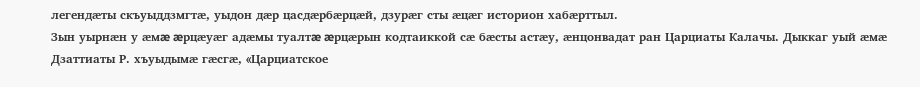легендæты скъуыддзмгтæ, уыдон дæр цасдæрбæрцæй, дзурæг сты æцæг историон хабæрттыл.
Зын уырнæн у æмæ æрцæуæг адæмы туалтæ æрцæрын кодтаиккой сæ бæсты астæу, æнцонвадат ран Царциаты Калачы. Дыккаг уый æмæ Дзаттиаты Р. хъуыдымæ гæсгæ, «Царциатское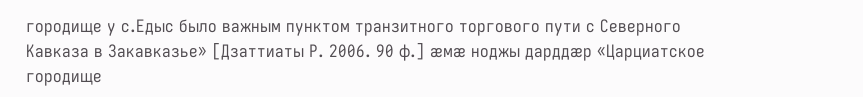городище у с.Едыс было важным пунктом транзитного торгового пути с Северного Кавказа в Закавказье» [Дзаттиаты Р. 2006. 90 ф.] æмæ ноджы дарддæр «Царциатское городище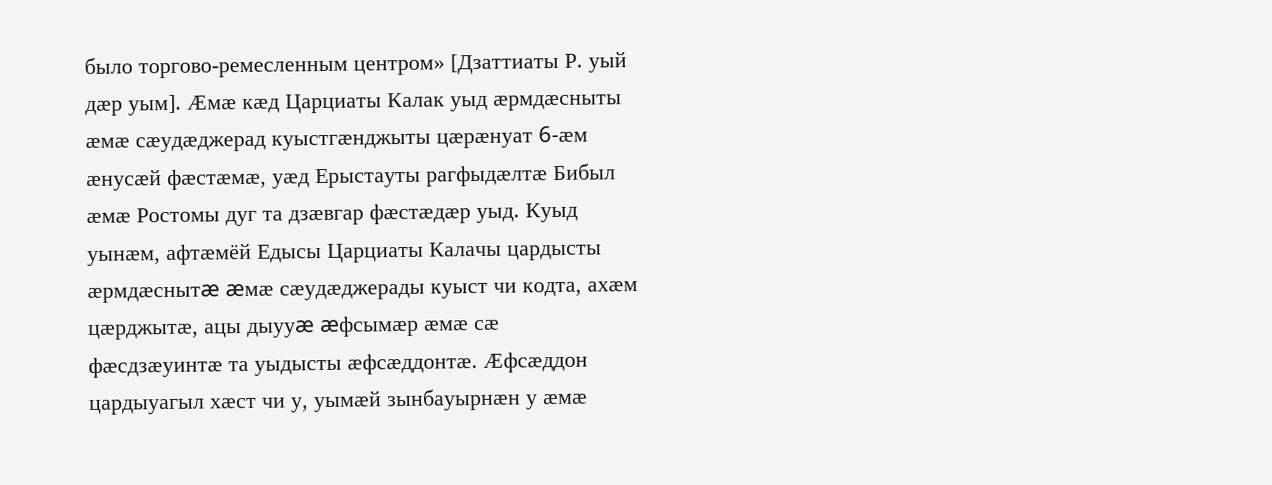было торгово-ремесленным центром» [Дзаттиаты Р. уый дæр уым]. Æмæ кæд Царциаты Калак уыд æрмдæсныты æмæ сæудæджерад куыстгæнджыты цæрæнуат 6-æм æнусæй фæстæмæ, уæд Ерыстауты рагфыдæлтæ Бибыл æмæ Ростомы дуг та дзæвгар фæстæдæр уыд. Куыд уынæм, афтæмёй Едысы Царциаты Калачы цардысты æрмдæснытæ æмæ сæудæджерады куыст чи кодта, ахæм цæрджытæ, ацы дыууæ æфсымæр æмæ сæ фæсдзæуинтæ та уыдысты æфсæддонтæ. Æфсæддон цардыуагыл хæст чи у, уымæй зынбауырнæн у æмæ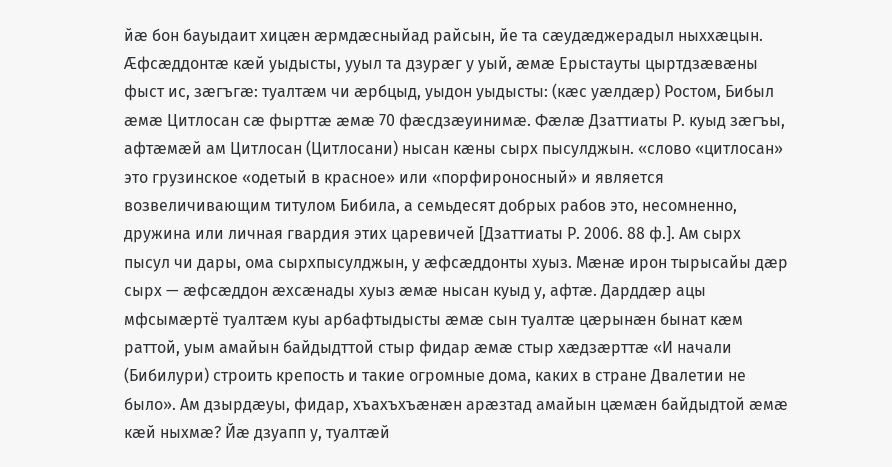йæ бон бауыдаит хицæн æрмдæсныйад райсын, йе та сæудæджерадыл ныххæцын. Æфсæддонтæ кæй уыдысты, ууыл та дзурæг у уый, æмæ Ерыстауты цыртдзæвæны фыст ис, зæгъгæ: туалтæм чи æрбцыд, уыдон уыдысты: (кæс уæлдæр) Ростом, Бибыл æмæ Цитлосан сæ фырттæ æмæ 70 фæсдзæуинимæ. Фæлæ Дзаттиаты Р. куыд зæгъы, афтæмæй ам Цитлосан (Цитлосани) нысан кæны сырх пысулджын. «слово «цитлосан» это грузинское «одетый в красное» или «порфироносный» и является возвеличивающим титулом Бибила, а семьдесят добрых рабов это, несомненно, дружина или личная гвардия этих царевичей [Дзаттиаты Р. 2006. 88 ф.]. Ам сырх пысул чи дары, ома сырхпысулджын, у æфсæддонты хуыз. Мæнæ ирон тырысайы дæр сырх — æфсæддон æхсæнады хуыз æмæ нысан куыд у, афтæ. Дарддæр ацы мфсымæртё туалтæм куы арбафтыдысты æмæ сын туалтæ цæрынæн бынат кæм раттой, уым амайын байдыдттой стыр фидар æмæ стыр хæдзæрттæ «И начали (Бибилури) строить крепость и такие огромные дома, каких в стране Двалетии не было». Ам дзырдæуы, фидар, хъахъхъæнæн арæзтад амайын цæмæн байдыдтой æмæ кæй ныхмæ? Йæ дзуапп у, туалтæй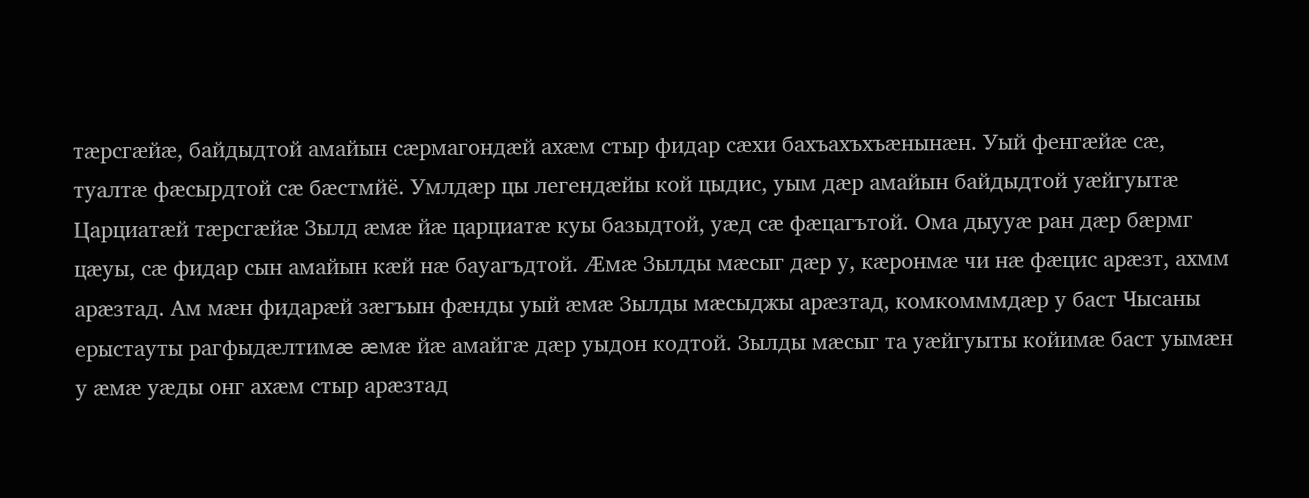тæрсгæйæ, байдыдтой амайын сæрмагондæй ахæм стыр фидар сæхи бахъахъхъæнынæн. Уый фенгæйæ сæ, туалтæ фæсырдтой сæ бæстмйё. Умлдæр цы легендæйы кой цыдис, уым дæр амайын байдыдтой уæйгуытæ Царциатæй тæрсгæйæ Зылд æмæ йæ царциатæ куы базыдтой, уæд сæ фæцагътой. Ома дыууæ ран дæр бæрмг цæуы, сæ фидар сын амайын кæй нæ бауагъдтой. Æмæ Зылды мæсыг дæр у, кæронмæ чи нæ фæцис арæзт, ахмм арæзтад. Ам мæн фидарæй зæгъын фæнды уый æмæ Зылды мæсыджы арæзтад, комкомммдæр у баст Чысаны ерыстауты рагфыдæлтимæ æмæ йæ амайгæ дæр уыдон кодтой. Зылды мæсыг та уæйгуыты койимæ баст уымæн у æмæ уæды онг ахæм стыр арæзтад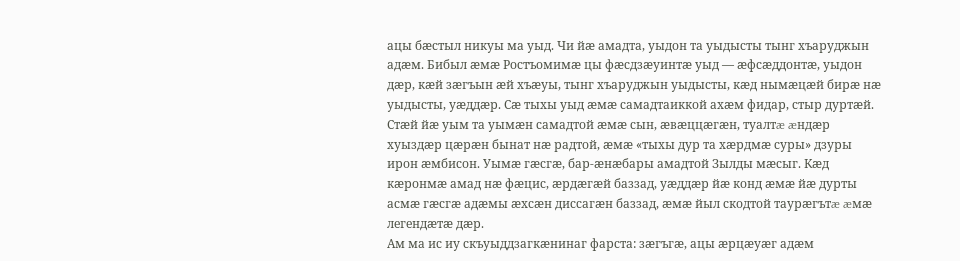ацы бæстыл никуы ма уыд. Чи йæ амадта, уыдон та уыдысты тынг хъаруджын адæм. Бибыл æмæ Ростъомимæ цы фæсдзæуинтæ уыд — æфсæддонтæ, уыдон дæр, кæй зæгъын æй хъæуы, тынг хъаруджын уыдысты, кæд нымæцæй бирæ нæ уыдысты, уæддæр. Сæ тыхы уыд æмæ самадтаиккой ахæм фидар, стыр дуртæй. Стæй йæ уым та уымæн самадтой æмæ сын, æвæццæгæн, туалтæ æндæр хуыздæр цæрæн бынат нæ радтой, æмæ «тыхы дур та хæрдмæ суры» дзуры ирон æмбисон. Уымæ гæсгæ, бар-æнæбары амадтой Зылды мæсыг. Кæд кæронмæ амад нæ фæцис, æрдæгæй баззад, уæддæр йæ конд æмæ йæ дурты асмæ гæсгæ адæмы æхсæн диссагæн баззад, æмæ йыл скодтой таурæгътæ æмæ легендæтæ дæр.
Ам ма ис иу скъуыддзагкæнинаг фарста: зæгъгæ, ацы æрцæуæг адæм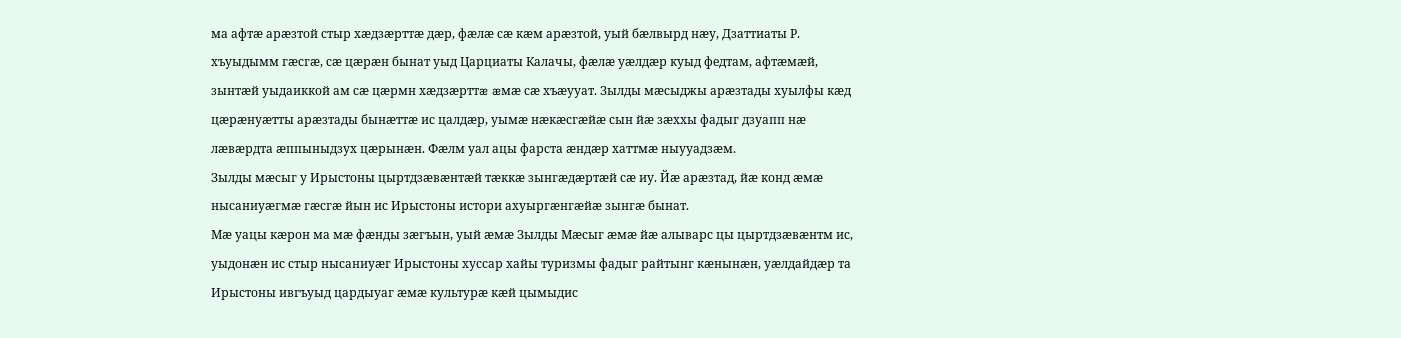ма афтæ арæзтой стыр хæдзæрттæ дæр, фæлæ сæ кæм арæзтой, уый бæлвырд нæу, Дзаттиаты Р. хъуыдымм гæсгæ, сæ цæрæн бынат уыд Царциаты Калачы, фæлæ уæлдæр куыд федтам, афтæмæй, зынтæй уыдаиккой ам сæ цæрмн хæдзæрттæ æмæ сæ хъæууат. Зылды мæсыджы арæзтады хуылфы кæд цæрæнуæтты арæзтады бынæттæ ис цалдæр, уымæ нæкæсгæйæ сын йæ зæххы фадыг дзуапп нæ лæвæрдта æппыныдзух цæрынæн. Фæлм уал ацы фарста æндæр хаттмæ ныууадзæм.
Зылды мæсыг у Ирыстоны цыртдзæвæнтæй тæккæ зынгæдæртæй сæ иу. Йæ арæзтад, йæ конд æмæ нысаниуæгмæ гæсгæ йын ис Ирыстоны истори ахуыргæнгæйæ зынгæ бынат.
Мæ уацы кæрон ма мæ фæнды зæгъын, уый æмæ Зылды Мæсыг æмæ йæ алыварс цы цыртдзæвæнтм ис, уыдонæн ис стыр нысаниуæг Ирыстоны хуссар хайы туризмы фадыг райтынг кæнынæн, уæлдайдæр та Ирыстоны ивгъуыд цардыуаг æмæ культурæ кæй цымыдис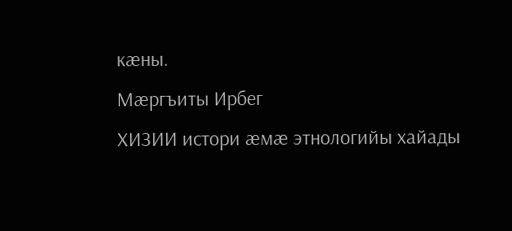кæны.
Мæргъиты Ирбег
ХИЗИИ истори æмæ этнологийы хайады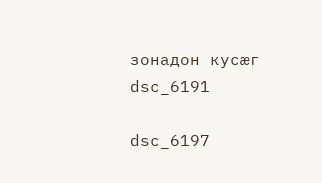зонадон кусæг
dsc_6191

dsc_6197